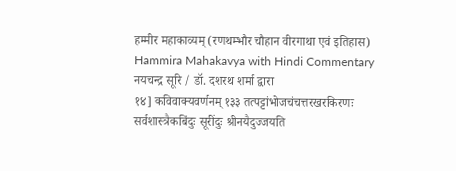हम्मीर महाकाव्यम् (रणथम्भौर चौहान वीरगाथा एवं इतिहास)
Hammira Mahakavya with Hindi Commentary
नयचन्द्र सूरि / डॉ. दशरथ शर्मा द्वारा
१४] कविवाक्यवर्णनम् १३३ तत्पट्टांभोजचंचत्तरखरकिरणः सर्वशास्त्रैकबिंदुः सूरींदुः श्रीनयैदुज्जयति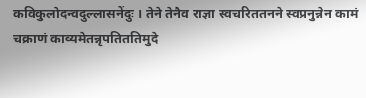कविकुलोदन्वदुल्लासनेंदुः । तेने तेनैव राज्ञा स्वचरिततनने स्वप्रनुन्नेन कामं चक्राणं काव्यमेतन्नृपतिततिमुदे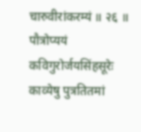चारुवीरांकरम्यं ॥ २६ ॥ पौत्रोप्ययं कविगुरोर्जयसिंहसूरेः काव्येषु पुत्रतितमां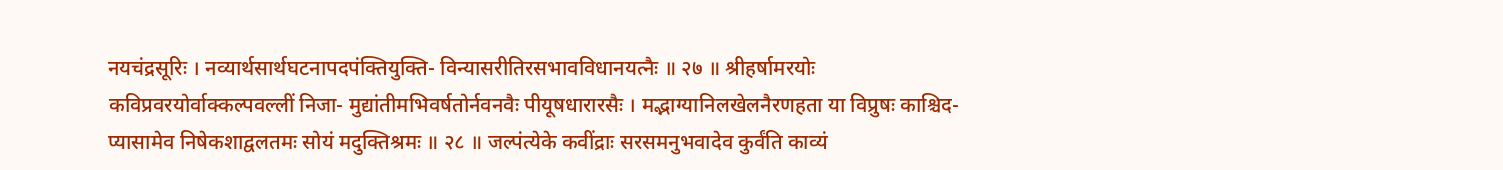नयचंद्रसूरिः । नव्यार्थसार्थघटनापदपंक्तियुक्ति- विन्यासरीतिरसभावविधानयत्नैः ॥ २७ ॥ श्रीहर्षामरयोः कविप्रवरयोर्वाक्कल्पवल्लीं निजा- मुद्यांतीमभिवर्षतोर्नवनवैः पीयूषधारारसैः । मद्भाग्यानिलखेलनैरणहता या विप्रुषः काश्चिद- प्यासामेव निषेकशाद्वलतमः सोयं मदुक्तिश्रमः ॥ २८ ॥ जल्पंत्येके कवींद्राः सरसमनुभवादेव कुर्वंति काव्यं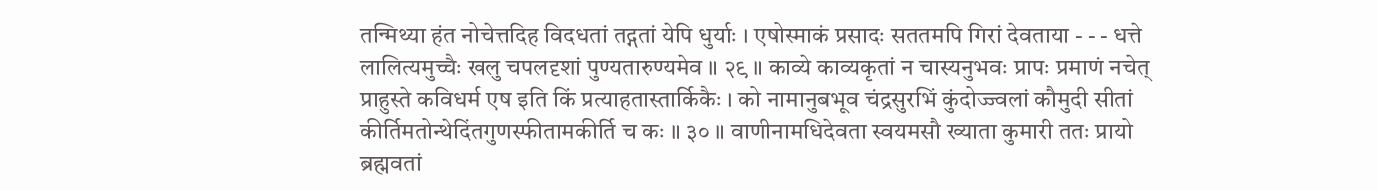तन्मिथ्या हंत नोचेत्तदिह विदधतां तद्गतां येपि धुर्याः । एषोस्माकं प्रसादः सततमपि गिरां देवताया - - - धत्ते लालित्यमुच्चैः खलु चपलदृशां पुण्यतारुण्यमेव ॥ २९ ॥ काव्ये काव्यकृतां न चास्यनुभवः प्रापः प्रमाणं नचेत् प्राहुस्ते कविधर्म एष इति किं प्रत्याहतास्तार्किकैः । को नामानुबभूव चंद्रसुरभिं कुंदोज्ज्वलां कौमुदी सीतां कीर्तिमतोन्थेदिंतगुणस्फीतामकीर्ति च कः ॥ ३० ॥ वाणीनामधिदेवता स्वयमसौ ख्याता कुमारी ततः प्रायो ब्रह्मवतां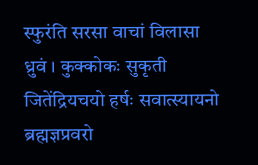स्फुरंति सरसा वाचां विलासा ध्रुवं । कुक्कोकः सुकृती जितेंद्रियचयो हर्षः सवात्स्यायनो ब्रह्मज्ञप्रवरो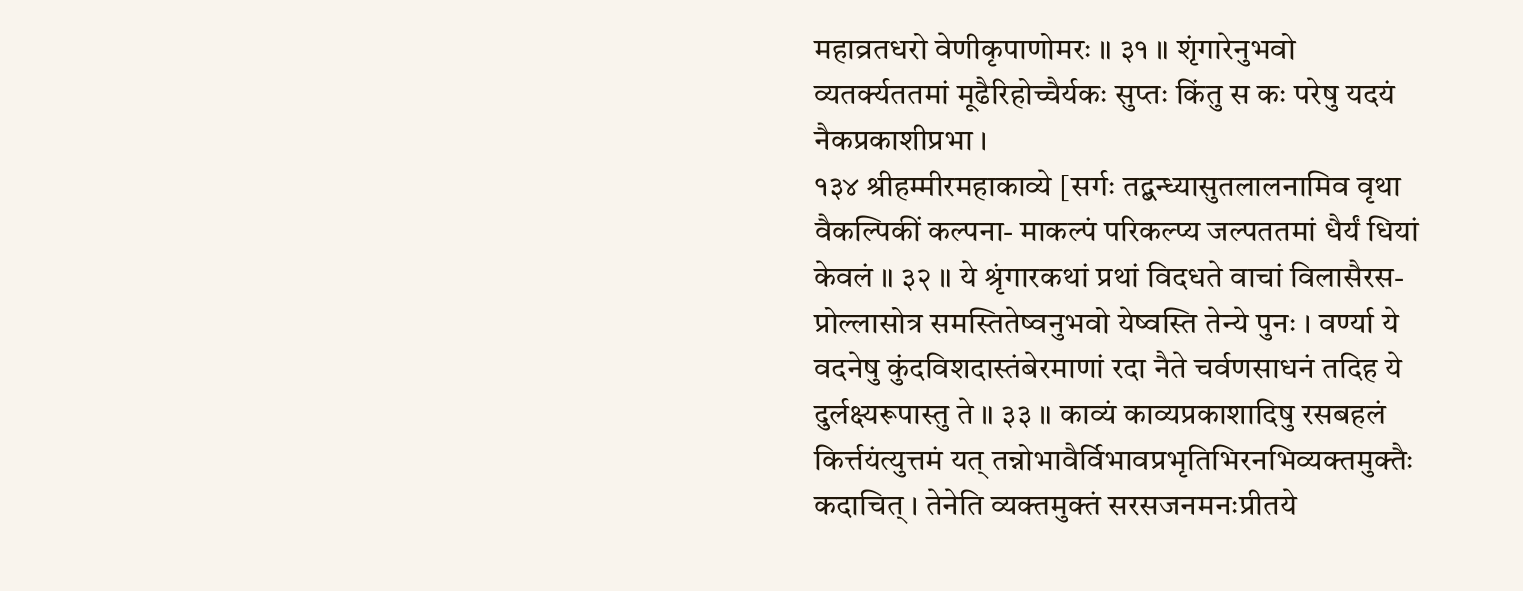महाव्रतधरो वेणीकृपाणोमरः ॥ ३१ ॥ शृंगारेनुभवो व्यतर्क्यततमां मूढैरिहोच्चैर्यकः सुप्तः किंतु स कः परेषु यदयं नैकप्रकाशीप्रभा ।
१३४ श्रीहम्मीरमहाकाव्ये [सर्गः तद्बन्ध्यासुतलालनामिव वृथा वैकल्पिकीं कल्पना- माकल्पं परिकल्प्य जल्पततमां धैर्यं धियां केवलं ॥ ३२ ॥ ये श्रृंगारकथां प्रथां विदधते वाचां विलासैरस- प्रोल्लासोत्र समस्तितेष्वनुभवो येष्वस्ति तेन्ये पुनः । वर्ण्या ये वदनेषु कुंदविशदास्तंबेरमाणां रदा नैते चर्वणसाधनं तदिह ये दुर्लक्ष्यरूपास्तु ते ॥ ३३ ॥ काव्यं काव्यप्रकाशादिषु रसबहलं किर्त्तयंत्युत्तमं यत् तन्नोभावैर्विभावप्रभृतिभिरनभिव्यक्तमुक्तैः कदाचित् । तेनेति व्यक्तमुक्तं सरसजनमनःप्रीतये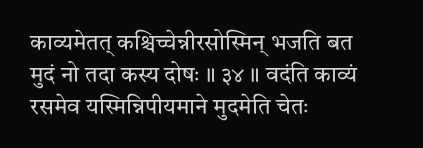काव्यमेतत् कश्चिच्चेन्नीरसोस्मिन् भजति बत मुदं नो तदा कस्य दोषः ॥ ३४ ॥ वदंति काव्यं रसमेव यस्मिन्निपीयमाने मुदमेति चेतः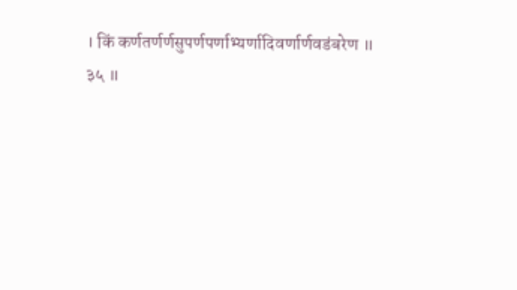। किं कर्णतर्णर्णसुपर्णपर्णाभ्यर्णादिवर्णार्णवडंबरेण ॥ ३५ ॥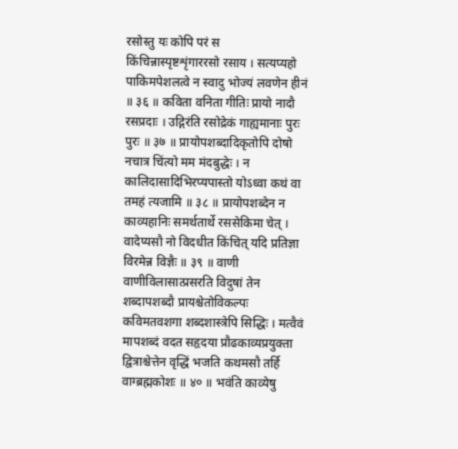रसोस्तु यः कोपि परं स किंचिन्नास्पृष्टशृंगाररसो रसाय । सत्यप्यहो पाकिमपेशलत्वे न स्वादु भोज्यं लवणेन हीनं ॥ ३६ ॥ कविता वनिता गीतिः प्रायो नादौ रसप्रदाः । उद्गिरंति रसोद्रेकं गाह्यमानाः पुरः पुरः ॥ ३७ ॥ प्रायोपशब्दादिकृतोपि दोषो नचात्र चिंत्यो मम मंदबुद्धेः । न कालिदासादिभिरप्यपास्तो योऽध्वा कथं वा तमहं त्यजामि ॥ ३८ ॥ प्रायोपशब्देन न काव्यहानिः समर्थतार्थे रससेकिमा चेत् । वादेप्यसौ नो विदधीत किंचित् यदि प्रतिज्ञा विरमेन्न विज्ञैः ॥ ३९ ॥ वाणी वाणीविलासात्प्रसरति विदुषां तेन शब्दापशब्दौ प्रायश्चेतोविकल्पः कविमतवशगा शब्दशास्त्रेपि सिद्धिः । मत्वैवं मापशब्दं वदत सहृदया प्रौढकाव्यप्रयुक्ता द्वित्राश्चेत्तेन वृद्धिं भजति कथमसौ तर्हि वाग्ब्रह्मकोशः ॥ ४० ॥ भवंति काव्येषु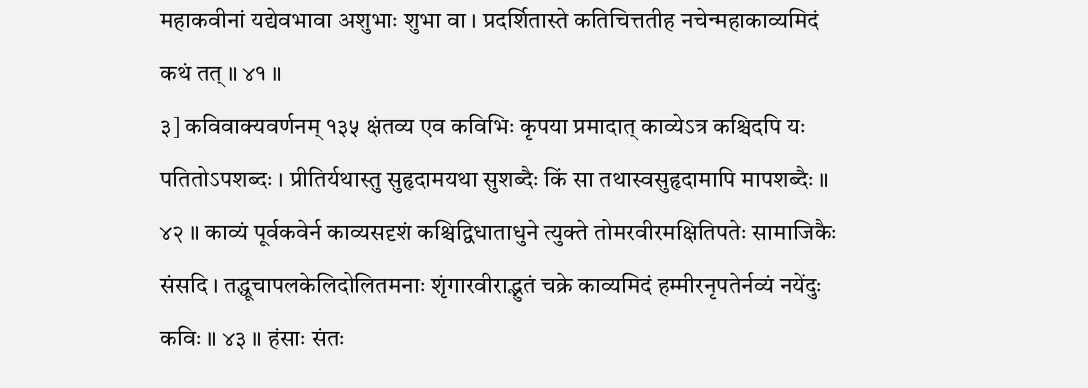महाकवीनां यद्येवभावा अशुभाः शुभा वा । प्रदर्शितास्ते कतिचित्ततीह नचेन्महाकाव्यमिदं कथं तत् ॥ ४१ ॥
३] कविवाक्यवर्णनम् १३५ क्षंतव्य एव कविभिः कृपया प्रमादात् काव्येऽत्र कश्चिदपि यः पतितोऽपशब्दः । प्रीतिर्यथास्तु सुहृदामयथा सुशब्दैः किं सा तथास्वसुहृदामापि मापशब्दैः ॥ ४२ ॥ काव्यं पूर्वकवेर्न काव्यसदृशं कश्चिद्विधाताधुने त्युक्ते तोमरवीरमक्षितिपतेः सामाजिकैः संसदि । तद्धूचापलकेलिदोलितमनाः शृंगारवीराद्भुतं चक्रे काव्यमिदं हम्मीरनृपतेर्नव्यं नयेंदुः कविः ॥ ४३ ॥ हंसाः संतः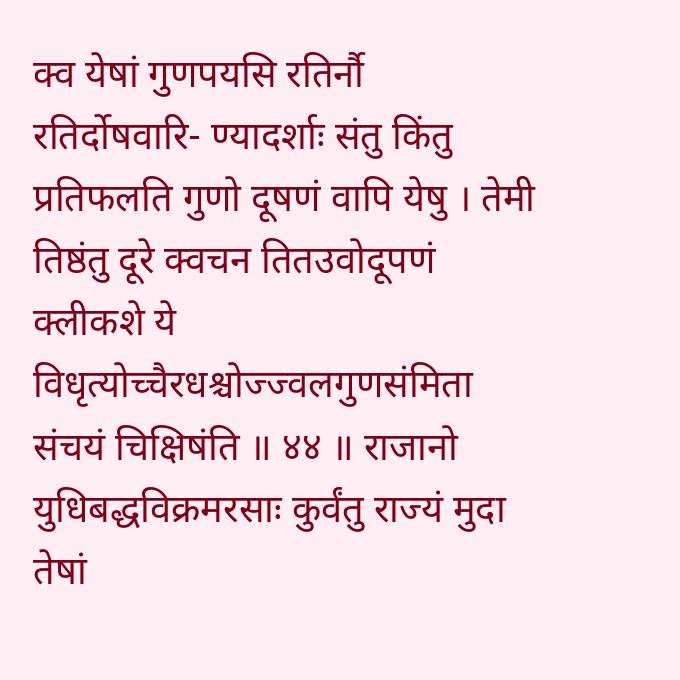क्व येषां गुणपयसि रतिर्नौ रतिर्दोषवारि- ण्यादर्शाः संतु किंतु प्रतिफलति गुणो दूषणं वापि येषु । तेमी तिष्ठंतु दूरे क्वचन तितउवोदूपणं क्लीकशे ये विधृत्योच्चैरधश्चोज्ज्वलगुणसंमिता संचयं चिक्षिषंति ॥ ४४ ॥ राजानो युधिबद्धविक्रमरसाः कुर्वंतु राज्यं मुदा तेषां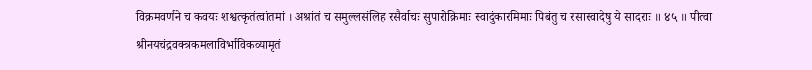विक्रमवर्णने च कवयः शश्वत्कृतंत्वांतमां । अश्रांतं च समुल्लसंलिह रसैर्वाचः सुपारोक्रिमाः स्वादुंकारमिमाः पिबंतु च रसास्वादेषु ये सादराः ॥ ४५ ॥ पीत्वा श्रीनयचंद्रवक्त्रकमलाविर्भाविकव्यामृतं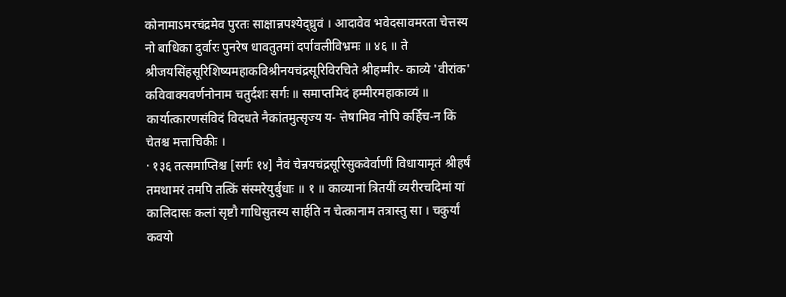कोनामाऽमरचंद्रमेव पुरतः साक्षान्नपश्येद्ध्रुवं । आदावेव भवेदसावमरता चेत्तस्य नो बाधिका दुर्वारः पुनरेष धावतुतमां दर्पावलीविभ्रमः ॥ ४६ ॥ ते श्रीजयसिंहसूरिशिष्यमहाकविश्रीनयचंद्रसूरिविरचिते श्रीहम्मीर- काव्ये 'वीरांक' कविवाक्यवर्णनोनाम चतुर्दशः सर्गः ॥ समाप्तमिदं हम्मीरमहाकाव्यं ॥ कार्यात्कारणसंविदं विदधते नैकांतमुत्सृज्य य- त्तेषामिव नोपि कर्हिच-न किं चेतश्च मत्ताचिकीः ।
· १३६ तत्समाप्तिश्च [सर्गः १४] नैवं चेन्नयचंद्रसूरिसुकवेर्वाणीं विधायामृतं श्रीहर्षं तमथामरं तमपि तत्किं संस्मरेयुर्बुधाः ॥ १ ॥ काव्यानां त्रितयीं व्यरीरचदिमां यां कालिदासः कलां सृष्टौ गाधिसुतस्य सार्हति न चेत्कानाम तत्रास्तु सा । चकुर्यां कवयो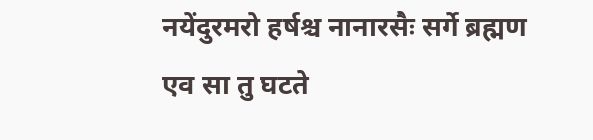नयेंदुरमरो हर्षश्च नानारसैः सर्गे ब्रह्मण एव सा तु घटते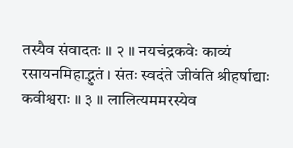तस्यैव संवादतः ॥ २ ॥ नयचंद्रकवेः काव्यं रसायनमिहाद्भुतं । संतः स्वदंते जीवंति श्रीहर्षाद्याः कवीश्वराः ॥ ३ ॥ लालित्यममरस्येव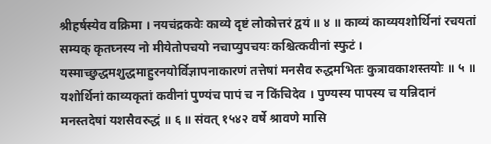श्रीहर्षस्येव वक्रिमा । नयचंद्रकवेः काव्ये दृष्टं लोकोत्तरं द्वयं ॥ ४ ॥ काव्यं काव्ययशोर्थिनां रचयतां सम्यक् कृतघ्नस्य नो मीयेतोपचयो नचाप्युपचयः कश्चित्कवीनां स्फुटं । यस्माच्छुद्धमशुद्धमाहुरनयोर्विज्ञापनाकारणं तत्तेषां मनसैव रुद्धमभितः कुत्रावकाशस्तयोः ॥ ५ ॥ यशोर्थिनां काव्यकृतां कवीनां पुण्यंच पापं च न किंचिदेव । पुण्यस्य पापस्य च यन्निदानं मनस्तदेषां यशसैवरुद्धं ॥ ६ ॥ संवत् १५४२ वर्षे श्रावणे मासि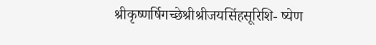श्रीकृष्णर्षिगच्छेश्रीश्रीजयसिंहसूरिशि- ष्येण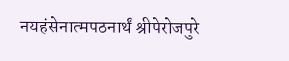नयहंसेनात्मपठनार्थं श्रीपेरोजपुरे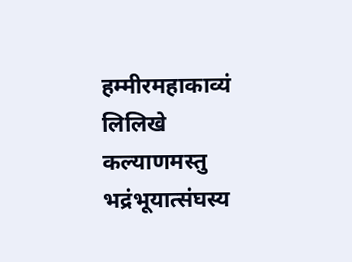हम्मीरमहाकाव्यं लिलिखे कल्याणमस्तु भद्रंभूयात्संघस्य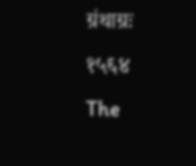ग्रंथाग्रः १५६४
The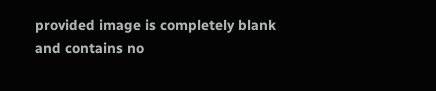provided image is completely blank and contains no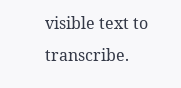visible text to transcribe.